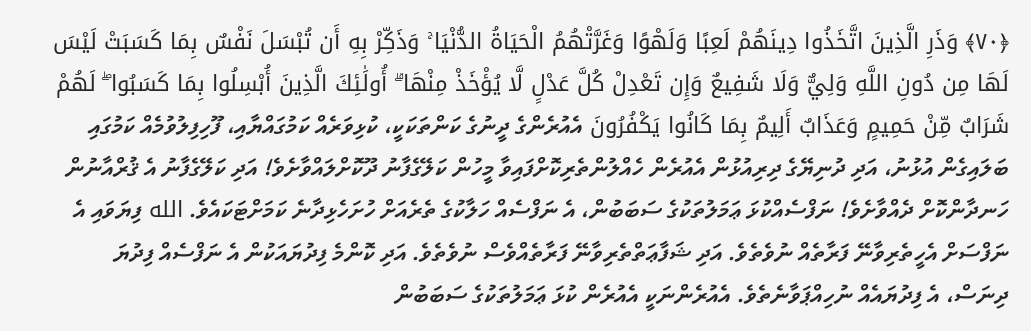﴿٧٠﴾ وَذَرِ الَّذِينَ اتَّخَذُوا دِينَهُمْ لَعِبًا وَلَهْوًا وَغَرَّتْهُمُ الْحَيَاةُ الدُّنْيَا ۚ وَذَكِّرْ بِهِ أَن تُبْسَلَ نَفْسٌ بِمَا كَسَبَتْ لَيْسَ لَهَا مِن دُونِ اللَّهِ وَلِيٌّ وَلَا شَفِيعٌ وَإِن تَعْدِلْ كُلَّ عَدْلٍ لَّا يُؤْخَذْ مِنْهَا ۗ أُولَٰئِكَ الَّذِينَ أُبْسِلُوا بِمَا كَسَبُوا ۖ لَهُمْ شَرَابٌ مِّنْ حَمِيمٍ وَعَذَابٌ أَلِيمٌ بِمَا كَانُوا يَكْفُرُونَ އެއުރެންގެ ދީނުގެ ކަންތަކަކީ، ކުޅިވަރެއް ކަމުގައްޔާއި، ފޫހިފިލުވުމެއް ކަމުގައި ބަލައިގެން އުޅުނު، އަދި ދުނިޔޭގެ ދިރިއުޅުން އެއުރެން ހެއްލުންތެރިކޮށްފައިވާ މީހުން ކަލޭގެފާނު ދޫކޮށްލައްވާށެވެ! އަދި ކަލޭގެފާނު އެ ޤުރްއާނުން ހަނދާންކޮށް ދެއްވާށެވެ! ނަފްސެއްކުޅަ ޢަމަލުތަކުގެ ސަބަބުން، އެ ނަފްސެއް ހަލާކުގެ ތެރެއަށް ހުށަހެޅިދާނެ ކަމަށްޓަކައެވެ. الله ފިޔަވައި އެ ނަފްސަށް އެހީތެރިވާނޭ ފަރާތެއް ނުވެތެވެ. އަދި ޝަފާޢަތްތެރިވާނޭ ފަރާތެއްވެސް ނުވެތެވެ. އަދި ކޮންމެ ފިދުޔައަކުން އެ ނަފްސެއް ފިދުޔަ ދިނަސް، އެ ފިދުޔައެއް ނުހިއްޕަވާނެތެވެ. އެއުރެންނަކީ އެއުރެން ކުޅަ ޢަމަލުތަކުގެ ސަބަބުން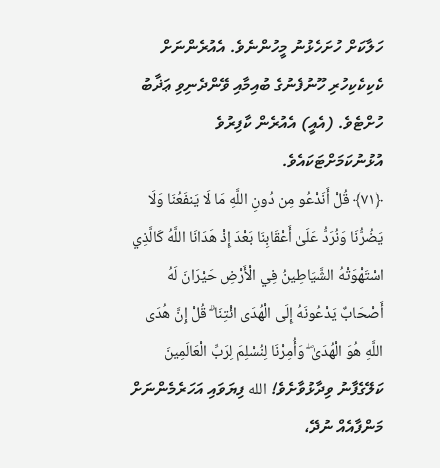ހަލާކަށް ހުށަހެޅުނު މީހުންނެވެ. އެއުރެންނަށް ކެކިކެކިހުރި ހޫނުފެނުގެ ބުއިމާއި ވޭންދެނިވި ޢަޛާބު ހުށްޓެވެ. (އެއީ) އެއުރެން ކާފިރުވެ އުޅުނުކަމަށްޓަކައެވެ.
﴿٧١﴾ قُلْ أَنَدْعُو مِن دُونِ اللَّهِ مَا لَا يَنفَعُنَا وَلَا يَضُرُّنَا وَنُرَدُّ عَلَىٰ أَعْقَابِنَا بَعْدَ إِذْ هَدَانَا اللَّهُ كَالَّذِي اسْتَهْوَتْهُ الشَّيَاطِينُ فِي الْأَرْضِ حَيْرَانَ لَهُ أَصْحَابٌ يَدْعُونَهُ إِلَى الْهُدَى ائْتِنَا ۗ قُلْ إِنَّ هُدَى اللَّهِ هُوَ الْهُدَىٰ ۖ وَأُمِرْنَا لِنُسْلِمَ لِرَبِّ الْعَالَمِينَ ކަލޭގެފާނު ވިދާޅުވާށެވެ! الله ފިޔަވައި އަހަރެމެންނަށް މަންފާއެއް ނުދޭ،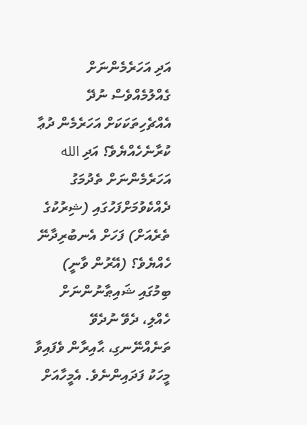އަދި އަހަރެމެންނަށް ގެއްލުމެއްވެސް ނުދޭ އެއްޗެހިތަކަކަށް އަހަރެމެން ދުޢާ ކުރާނެހެއްޔެވެ؟ އަދި الله އަހަރެމެންނަށް ތެދުމަގު ދެއްކެވުމަށްފަހުގައި (ޝިރުކުގެ ތެރެއަށް) ފަހަށް އެނބުރިދާނޭ ހެއްޔެވެ؟ (އޭރުން ވާނީ) ބިމުގައި ޝައިޠާނުންނަށް ހެއްލި، ދެވޭ ނުދެވޭ ތަނެއްނޭނގި، ޙާއިރާން ވެފައިވާ މީހަކު ފަދައިންނެވެ. އެމީހާއަށް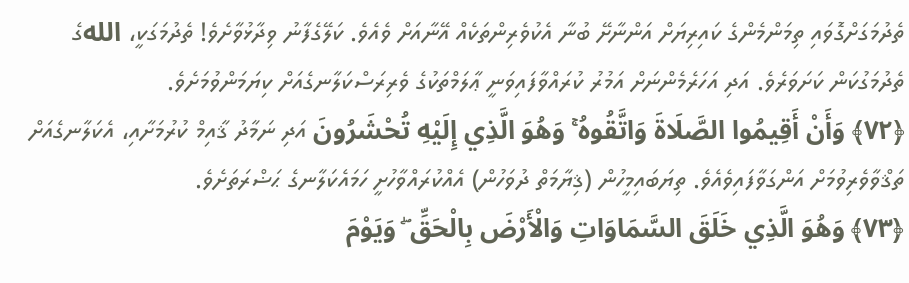ތެދުމަގަށްގޮވައި ތިމަންމެންގެ ކައިރިޔަށް އަންނާށޭ ބުނާ އެކުވެރިންތަކެއް އޭނާއަށް ވެއެވެ. ކަލޭގެފާނު ވިދާޅުވާށެވެ! ތެދުމަގަކީ، اللهގެ ތެދުމަގުކަން ކަށަވަރެވެ. އަދި އަހަރެމެންނަށް އަމުރު ކުރައްވާފައިވަނީ ޢާލަމްތަކުގެ ވެރިރަސްކަލާނގެއަށް ކިޔަމަންވުމަށެވެ.
﴿٧٢﴾ وَأَنْ أَقِيمُوا الصَّلَاةَ وَاتَّقُوهُ ۚ وَهُوَ الَّذِي إِلَيْهِ تُحْشَرُونَ އަދި ނަމާދު ޤާއިމް ކުރުމަށާއި، އެކަލާނގެއަށް ތަޤްވާވެރިވުމަށް އަންގަވާފައިވެއެވެ. ތިޔަބައިމީހުން (ޤިޔާމަތް ދުވަހުން) އެއްކުރައްވާހުށީ ހަމައެކަލާނގެ ޙަޟްރަތަށެވެ.
﴿٧٣﴾ وَهُوَ الَّذِي خَلَقَ السَّمَاوَاتِ وَالْأَرْضَ بِالْحَقِّ ۖ وَيَوْمَ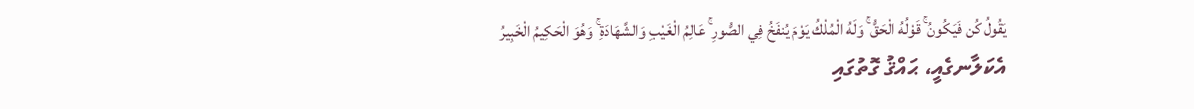يَقُولُ كُن فَيَكُونُ ۚ قَوْلُهُ الْحَقُّ ۚ وَلَهُ الْمُلْكُ يَوْمَ يُنفَخُ فِي الصُّورِ ۚ عَالِمُ الْغَيْبِ وَالشَّهَادَةِ ۚ وَهُوَ الْحَكِيمُ الْخَبِيرُ އެކަލާނގެއީ، ޙައްޤު ގޮތުގައި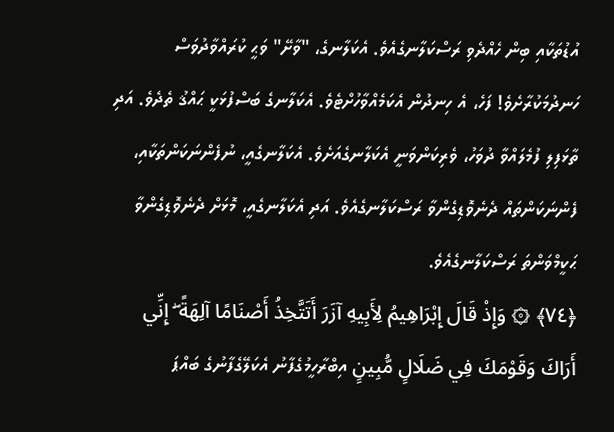އުޑުތަކާއި ބިން ހެއްދެވި ރަސްކަލާނގެއެވެ. އެކަލާނގެ، "ވާށޭ" ވަޙީ ކުރައްވާދުވަސް ހަނދުމަކުރާށެވެ! ފަހެ، އެ ހިނދުން އެކަމެއްވާހުށްޓެވެ. އެކަލާނގެ ބަސްފުޅަކީ ޙައްޤު ތެދެވެ. އަދި ތާޅަފިލި ފުމެލައްވާ ދުވަހު، ވެރިކަންވަނީ އެކަލާނގެއަށެވެ. އެކަލާނގެއީ، ނުފެންނަކަންތަކާއި، ފެންނަކަންތައް ދެނެވޮޑިގެންވާ ރަސްކަލާނގެއެވެ. އަދި އެކަލާނގެއީ، މޮޅަށް ދެނެވޮޑިގެންވާ ޙަކީމްވަންތަ ރަސްކަލާނގެއެވެ.
﴿٧٤﴾ ۞ وَإِذْ قَالَ إِبْرَاهِيمُ لِأَبِيهِ آزَرَ أَتَتَّخِذُ أَصْنَامًا آلِهَةً ۖ إِنِّي أَرَاكَ وَقَوْمَكَ فِي ضَلَالٍ مُّبِينٍ އިބްރާހީމުގެފާނު އެކަލޭގެފާނުގެ ބައްޕަ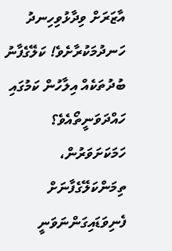އާޒަރަށް ވިދާޅުވިހިނދު ހަނދުމަކުރާށެވެ! ކަލޭގެފާނު ބުދުތަކެއް އިލާހުން ކަމުގައި ހައްދަވަނީތޯއެވެ؟ ހަމަކަށަވަރުން، ތިމަންކަލޭގެފާނަށް ފެނިވަޑައިގަންނަވަނީ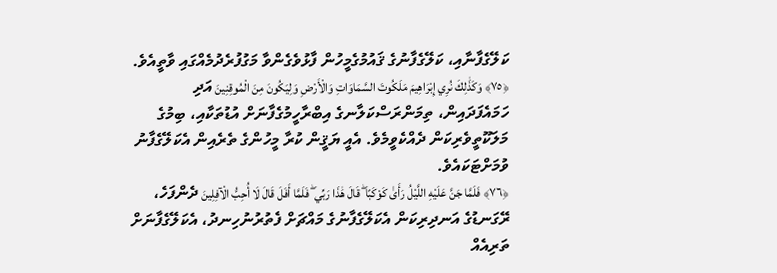ކަލޭގެފާނާއި، ކަލޭގެފާނުގެ ޤައުމުގެމީހުން ފާޅުވެގެންވާ މަގުފުރެދުމެއްގައި ވާތީއެވެ.
﴿٧٥﴾ وَكَذَٰلِكَ نُرِي إِبْرَاهِيمَ مَلَكُوتَ السَّمَاوَاتِ وَالْأَرْضِ وَلِيَكُونَ مِنَ الْمُوقِنِينَ އަދި ހަމައެފަދައިން، ތިމަންރަސްކަލާނގެ އިބްރާހީމުގެފާނަށް އުޑުތަކާއި، ބިމުގެ މަލަކޫތީވެރިކަން ދެއްކެވީމެވެ. އެއީ ޔަޤީން ކުރާ މީހުންގެ ތެރެއިން އެކަލޭގެފާނު ވުމަށްޓަކައެވެ.
﴿٧٦﴾ فَلَمَّا جَنَّ عَلَيْهِ اللَّيْلُ رَأَىٰ كَوْكَبًا ۖ قَالَ هَٰذَا رَبِّي ۖ فَلَمَّا أَفَلَ قَالَ لَا أُحِبُّ الْآفِلِينَ ދެންފަހެ، ރޭގަނޑުގެ އަނދިރިކަން އެކަލޭގެފާނުގެ މައްޗަށް ފެތުރުނުހިނދު، އެކަލޭގެފާނަށް ތަރިއެއް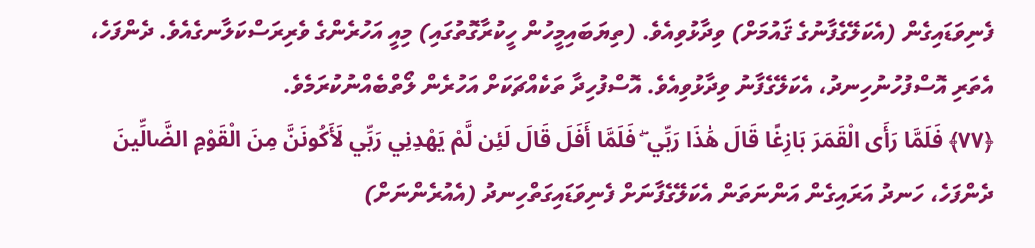ފެނިވަޑައިގެން (އެކަލޭގެފާނުގެ ޤައުމަށް) ވިދާޅުވިއެވެ. (ތިޔަބައިމީހުން ހީކުރާގޮތުގައި) މިއީ އަހުރެންގެ ވެރިރަސްކަލާނގެއެވެ. ދެންފަހެ، އެތަރި އޮސްފުހުނުހިނދު، އެކަލޭގެފާނު ވިދާޅުވިއެވެ. އޮސްފުހިދާ ތަކެއްޗަކަށް އަހުރެން ލޯތްބެއްނުކުރަމެވެ.
﴿٧٧﴾ فَلَمَّا رَأَى الْقَمَرَ بَازِغًا قَالَ هَٰذَا رَبِّي ۖ فَلَمَّا أَفَلَ قَالَ لَئِن لَّمْ يَهْدِنِي رَبِّي لَأَكُونَنَّ مِنَ الْقَوْمِ الضَّالِّينَ ދެންފަހެ، ހަނދު އަރައިގެން އަންނަތަން އެކަލޭގެފާނަށް ފެނިވަޑައިގަތްހިނދު (އެއުރެންނަށް)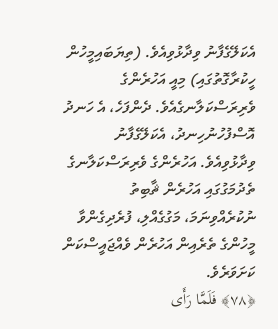އެކަލޭގެފާނު ވިދާޅުވިއެވެ. (ތިޔަބައިމީހުން ހީކުރާގޮތުގައި) މިއީ އަހުރެންގެ ވެރިރަސްކަލާނގެއެވެ. ދެންފަހެ، އެ ހަނދު އޮސްފުހުނުހިނދު، އެކަލޭގެފާނު ވިދާޅުވިއެވެ. އަހުރެންގެ ވެރިރަސްކަލާނގެ ތެދުމަގުގައި އަހުރެން ޘާބިތު ނުކުރެއްވިނަމަ، މަގުގެއްލި، ފުރެދިގެންވާ މީހުންގެ ތެރެއިން އަހުރެން ވެއްޖައީސްކަން ކަށަވަރެވެ.
﴿٧٨﴾ فَلَمَّا رَأَى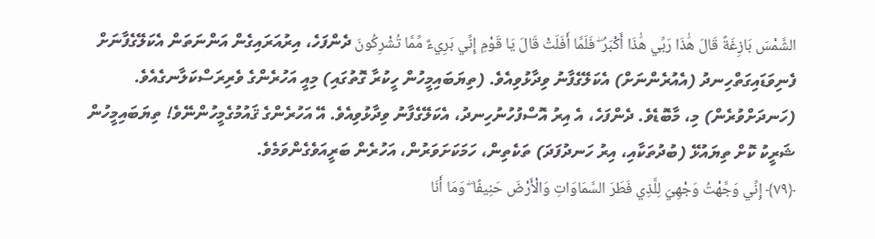الشَّمْسَ بَازِغَةً قَالَ هَٰذَا رَبِّي هَٰذَا أَكْبَرُ ۖ فَلَمَّا أَفَلَتْ قَالَ يَا قَوْمِ إِنِّي بَرِيءٌ مِّمَّا تُشْرِكُونَ ދެންފަހެ، އިރުއަރައިގެން އަންނަތަން އެކަލޭގެފާނަށް ފެނިވަޑައިގަތްހިނދު (އެއުރެންނަށް) އެކަލޭގެފާނު ވިދާޅުވިއެވެ. (ތިޔަބައިމީހުން ހީކުރާ ގޮތުގައި) މިއީ އަހުރެންގެ ވެރިރަސްކަލާނގެއެވެ. (ހަނދަށްވުރެން) މި، މާބޮޑެވެ. ދެންފަހެ، އެ އިރު އޮސްފުހުނުހިނދު، އެކަލޭގެފާނު ވިދާޅުވިއެވެ. އޭ އަހުރެންގެ ޤައުމުގެމީހުންނޭވެ! ތިޔަބައިމީހުން ޝަރީކު ކޮށް ތިޔައުޅޭ (ބުދުތަކާއި، އިރު ހަނދުފަދަ) ތަކެތިން، ހަމަކަށަވަރުން، އަހުރެން ބަރީއަވެގެންވަމެވެ.
﴿٧٩﴾ إِنِّي وَجَّهْتُ وَجْهِيَ لِلَّذِي فَطَرَ السَّمَاوَاتِ وَالْأَرْضَ حَنِيفًا ۖ وَمَا أَنَا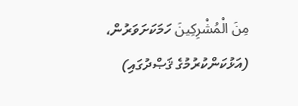مِنَ الْمُشْرِكِينَ ހަމަކަށަވަރުން، (އަޅުކަންކުރުމުގެ ޤަޞްދުގައި)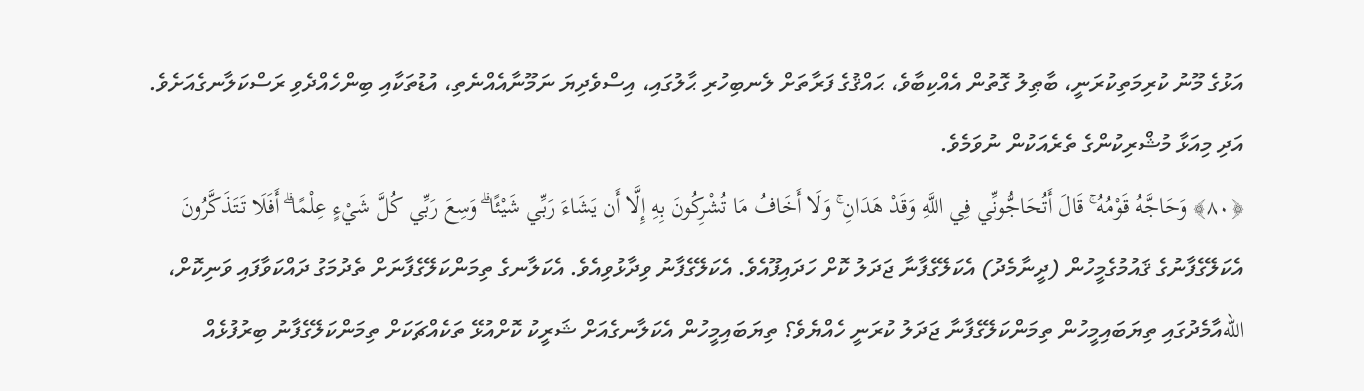އަޅުގެ މޫނު ކުރިމަތިކުރަނީ، ބާޠިލު ގޮތުން އެއްކިބާވެ، ޙައްޤުގެ ފަރާތަށް ލެނބިހުރި ޙާލުގައި، އިސްވެދިޔަ ނަމޫނާއެއްނެތި، އުޑުތަކާއި ބިންހެއްދެވި ރަސްކަލާނގެއަށެވެ. އަދި މިއަޅާ މުޝްރިކުންގެ ތެރެއަކުން ނުވަމެވެ.
﴿٨٠﴾ وَحَاجَّهُ قَوْمُهُ ۚ قَالَ أَتُحَاجُّونِّي فِي اللَّهِ وَقَدْ هَدَانِ ۚ وَلَا أَخَافُ مَا تُشْرِكُونَ بِهِ إِلَّا أَن يَشَاءَ رَبِّي شَيْئًا ۗ وَسِعَ رَبِّي كُلَّ شَيْءٍ عِلْمًا ۗ أَفَلَا تَتَذَكَّرُونَ އެކަލޭގެފާނުގެ ޤައުމުގެމީހުން (ދީނާމެދު) އެކަލޭގެފާނާ ޖަދަލު ކޮށް ހަދައިފޫއެވެ. އެކަލޭގެފާނު ވިދާޅުވިއެވެ. އެކަލާނގެ ތިމަންކަލޭގެފާނަށް ތެދުމަގު ދައްކަވާފައި ވަނިކޮށް، اللهއާމެދުގައި ތިޔަބައިމީހުން ތިމަންކަލޭގެފާނާ ޖަދަލު ކުރަނީ ހެއްޔެވެ؟ ތިޔަބައިމީހުން އެކަލާނގެއަށް ޝަރީކު ކޮށްއުޅޭ ތަކެއްޗަކަށް ތިމަންކަލޭގެފާނު ބިރުފުޅެއް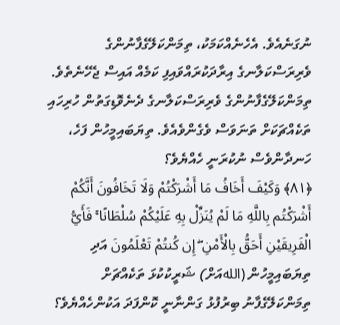ނުގަނެއެވެ. އެހެނެއްކަމަކު، ތިމަންކަލޭގެފާނުންގެ ވެރިރަސްކަލާނގެ އިރާދަކުރައްވައިފި ކަމެއް އައިސް ޖެހޭނެތެވެ. ތިމަންކަލޭގެފާނުންގެ ވެރިރަސްކަލާނގެ ދެނެވޮޑިގަތުން ހުރިހައި ތަކެއްޗަކަށް ތަނަވަސް ވެގެންވެއެވެ. ތިޔަބައިމީހުން ފަހެ، ހަނދާންވެސް ނުކުރަނީ ހެއްޔެވެ؟
﴿٨١﴾ وَكَيْفَ أَخَافُ مَا أَشْرَكْتُمْ وَلَا تَخَافُونَ أَنَّكُمْ أَشْرَكْتُم بِاللَّهِ مَا لَمْ يُنَزِّلْ بِهِ عَلَيْكُمْ سُلْطَانًا ۚ فَأَيُّ الْفَرِيقَيْنِ أَحَقُّ بِالْأَمْنِ ۖ إِن كُنتُمْ تَعْلَمُونَ އަދި ތިޔަބައިމީހުން (اللهއަށް) ޝަރީކުކުޅަ ތަކެއްޗަށް ތިމަންކަލޭގެފާނު ބިރުފުޅު ގަންނާނީ ކޮންފަދަ އަކުންހެއްޔެވެ؟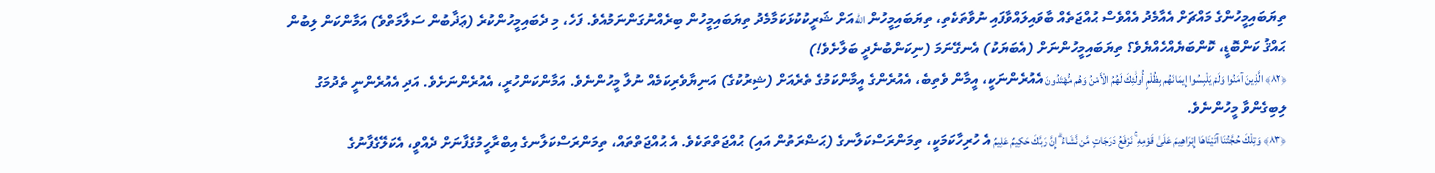ތިޔަބައިމީހުންގެ މައްޗަށް އެއާމެދު އެއްވެސް ޙުއްޖަތެއް ބާވައިލައްވާފައި ނުވާތަކެތި، ތިޔަބައިމީހުން اللهއަށް ޝަރީކުކުޅަކަމާމެދު ތިޔަބައިމީހުން ބިރެއްނުގަންނަމުއެވެ. ފަހެ، މި ދެބައިމީހުންކުރެ (ޢަޛާބުން ސަލާމަތްވެ) އަމާންކަން ލިބުން ޙައްޤު ކަންބޮޑީ، ކޮންބަޔެއްހެއްޔެވެ؟ ތިޔަބައިމީހުންނަށް (އެބަޔަކު) އެނގޭނަމަ (ނިކަންބުނެދީ ބަލާށެވެ!)
﴿٨٢﴾ الَّذِينَ آمَنُوا وَلَمْ يَلْبِسُوا إِيمَانَهُم بِظُلْمٍ أُولَٰئِكَ لَهُمُ الْأَمْنُ وَهُم مُّهْتَدُونَ އެއުރެންނަކީ، އީމާން ވެތިބެ، އެއުރެންގެ އީމާންކަމުގެ ތެރެއަށް (ޝިރުކުގެ) އަނިޔާވެރިކަމެއް ނުލާ މީހުންނެވެ. އަމާންކަންހުރީ، އެއުރެންނަށެވެ. އަދި އެއުރެންނީ ތެދުމަގު ލިބިގެންވާ މީހުންނެވެ.
﴿٨٣﴾ وَتِلْكَ حُجَّتُنَا آتَيْنَاهَا إِبْرَاهِيمَ عَلَىٰ قَوْمِهِ ۚ نَرْفَعُ دَرَجَاتٍ مَّن نَّشَاءُ ۗ إِنَّ رَبَّكَ حَكِيمٌ عَلِيمٌ އެ ހުރިހާކަމަކީ، ތިމަންރަސްކަލާނގެ (ޙަޟްރަތުން އައި) ޙުއްޖަތްތަކެވެ. އެ ޙުއްޖަތްތައް، ތިމަންރަސްކަލާނގެ އިބްރާހީމުގެފާނަށް ދެއްވީ، އެކަލޭގެފާނުގެ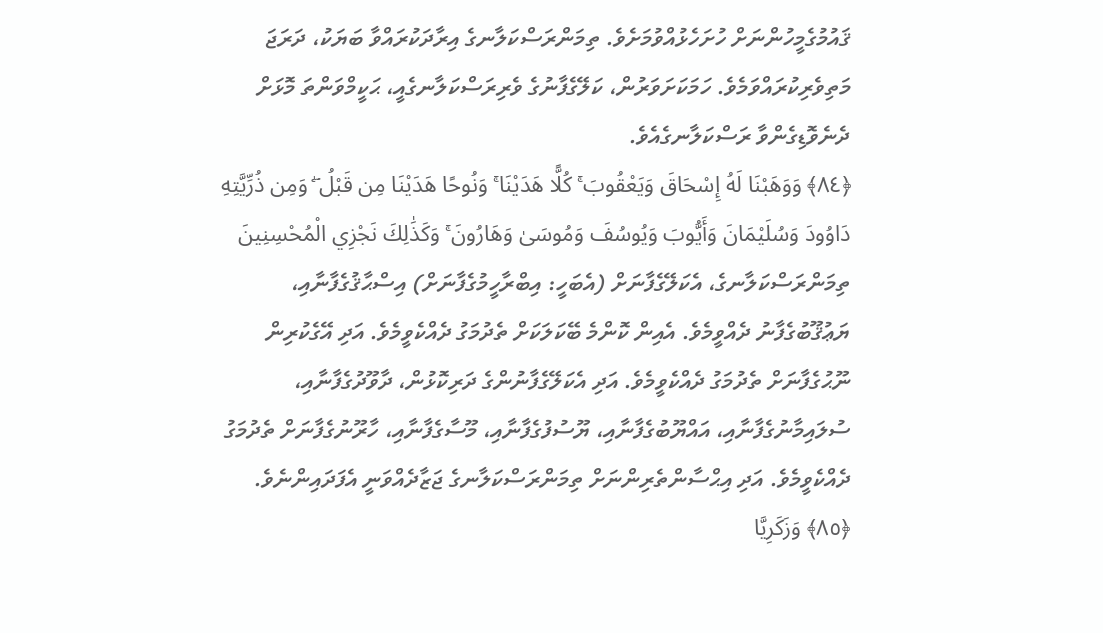ޤައުމުގެމީހުންނަށް ހުށަހެޅުއްވުމަށެވެ. ތިމަންރަސްކަލާނގެ އިރާދަކުރައްވާ ބަޔަކު، ދަރަޖަ މަތިވެރިކުރައްވަމެވެ. ހަމަކަށަވަރުން، ކަލޭގެފާނުގެ ވެރިރަސްކަލާނގެއީ، ޙަކީމްވަންތަ މޮޅަށް ދެނެވޮޑިގެންވާ ރަސްކަލާނގެއެވެ.
﴿٨٤﴾ وَوَهَبْنَا لَهُ إِسْحَاقَ وَيَعْقُوبَ ۚ كُلًّا هَدَيْنَا ۚ وَنُوحًا هَدَيْنَا مِن قَبْلُ ۖ وَمِن ذُرِّيَّتِهِ دَاوُودَ وَسُلَيْمَانَ وَأَيُّوبَ وَيُوسُفَ وَمُوسَىٰ وَهَارُونَ ۚ وَكَذَٰلِكَ نَجْزِي الْمُحْسِنِينَ ތިމަންރަސްކަލާނގެ، އެކަލޭގެފާނަށް (އެބަހީ: އިބްރާހީމުގެފާނަށް) އިސްޙާޤުގެފާނާއި، ޔަޢުޤޫބުގެފާނު ދެއްވީމެވެ. އެއިން ކޮންމެ ބޭކަލަކަށް ތެދުމަގު ދެއްކެވީމެވެ. އަދި އޭގެކުރިން ނޫޙުގެފާނަށް ތެދުމަގު ދެއްކެވީމެވެ. އަދި އެކަލޭގެފާނުންގެ ދަރިކޮޅުން، ދާވޫދުގެފާނާއި، ސުލައިމާނުގެފާނާއި، އައްޔޫބުގެފާނާއި، ޔޫސުފުގެފާނާއި، މޫސާގެފާނާއި، ހާރޫނުގެފާނަށް ތެދުމަގު ދެއްކެވީމެވެ. އަދި އިޙްސާންތެރިންނަށް ތިމަންރަސްކަލާނގެ ޖަޒާދެއްވަނީ އެފަދައިންނެވެ.
﴿٨٥﴾ وَزَكَرِيَّا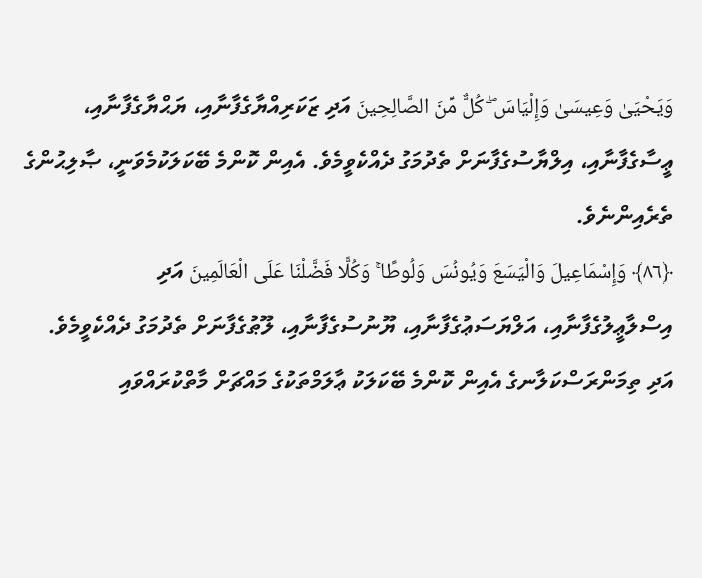وَيَحْيَىٰ وَعِيسَىٰ وَإِلْيَاسَ ۖ كُلٌّ مِّنَ الصَّالِحِينَ އަދި ޒަކަރިއްޔާގެފާނާއި، ޔަޙްޔާގެފާނާއި، ޢީސާގެފާނާއި، އިލްޔާސުގެފާނަށް ތެދުމަގު ދެއްކެވީމެވެ. އެއިން ކޮންމެ ބޭކަލަކުމެވަނީ، ޞާލިޙުންގެ ތެރެއިންނެވެ.
﴿٨٦﴾ وَإِسْمَاعِيلَ وَالْيَسَعَ وَيُونُسَ وَلُوطًا ۚ وَكُلًّا فَضَّلْنَا عَلَى الْعَالَمِينَ އަދި އިސްލާޢީލުގެފާނާއި، އަލްޔަސަޢުގެފާނާއި، ޔޫނުސުގެފާނާއި، ލޫޠުގެފާނަށް ތެދުމަގު ދެއްކެވީމެވެ. އަދި ތިމަންރަސްކަލާނގެ އެއިން ކޮންމެ ބޭކަލަކު ޢާލަމްތަކުގެ މައްޗަށް މާތްކުރައްވައި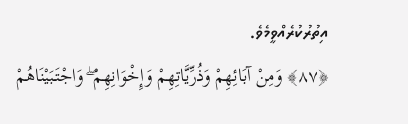އިތުރުކުރެއްވީމެވެ.
﴿٨٧﴾ وَمِنْ آبَائِهِمْ وَذُرِّيَّاتِهِمْ وَإِخْوَانِهِمْ ۖ وَاجْتَبَيْنَاهُمْ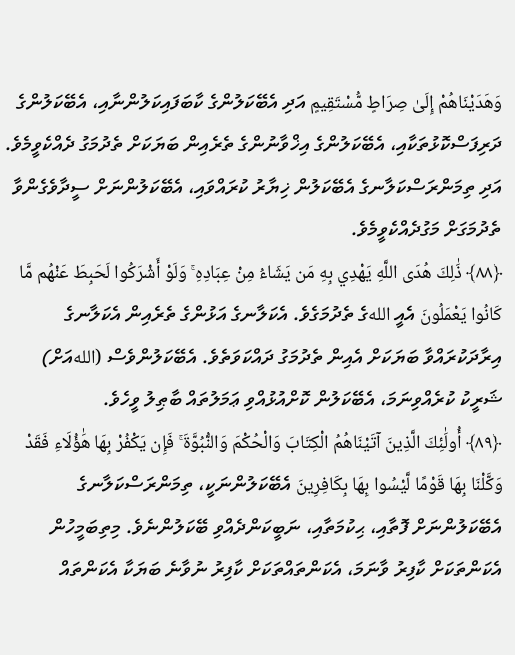وَهَدَيْنَاهُمْ إِلَىٰ صِرَاطٍ مُّسْتَقِيمٍ އަދި އެބޭކަލުންގެ ކާބަފައިކަލުންނާއި، އެބޭކަލުންގެ ދަރިފަސްކޮޅުތަކާއި، އެބޭކަލުންގެ އިޚްވާނުންގެ ތެރެއިން ބަޔަކަށް ތެދުމަގު ދެއްކެވީމެވެ. އަދި ތިމަންރަސްކަލާނގެ އެބޭކަލުން ޚިޔާރު ކުރައްވައި، އެބޭކަލުންނަށް ސީދާވެގެންވާ ތެދުމަގަށް މަގުދެއްކެވީމެވެ.
﴿٨٨﴾ ذَٰلِكَ هُدَى اللَّهِ يَهْدِي بِهِ مَن يَشَاءُ مِنْ عِبَادِهِ ۚ وَلَوْ أَشْرَكُوا لَحَبِطَ عَنْهُم مَّا كَانُوا يَعْمَلُونَ އެއީ اللهގެ ތެދުމަގެވެ. އެކަލާނގެ އަޅުންގެ ތެރެއިން އެކަލާނގެ އިރާދަކުރައްވާ ބަޔަކަށް އެއިން ތެދުމަގު ދައްކަވަތެވެ. އެބޭކަލުންވެސް (اللهއަށް) ޝަރީކު ކުރެއްވިނަމަ، އެބޭކަލުން ކޮށްއުޅުއްވި ޢަމަލުތައް ބާޠިލު ވީހެވެ.
﴿٨٩﴾ أُولَٰئِكَ الَّذِينَ آتَيْنَاهُمُ الْكِتَابَ وَالْحُكْمَ وَالنُّبُوَّةَ ۚ فَإِن يَكْفُرْ بِهَا هَٰؤُلَاءِ فَقَدْ وَكَّلْنَا بِهَا قَوْمًا لَّيْسُوا بِهَا بِكَافِرِينَ އެބޭކަލުންނަކީ، ތިމަންރަސްކަލާނގެ އެބޭކަލުންނަށް ފޮތާއި، ޙިކުމަތާއި، ނަބީކަންދެއްވި ބޭކަލުންނެވެ. މިތިބަމީހުން އެކަންތަކަށް ކާފިރު ވާނަމަ، އެކަންތައްތަކަށް ކާފިރު ނުވާނެ ބަޔަކާ އެކަންތައް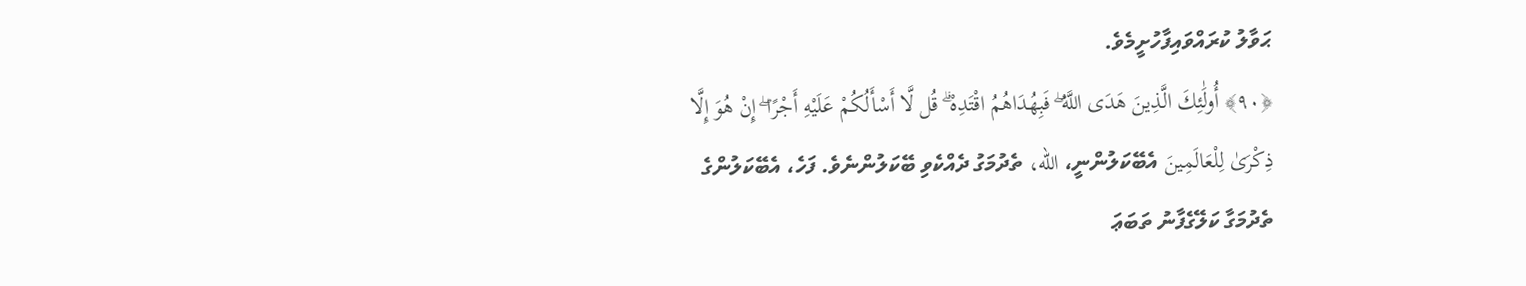ޙަވާލު ކުރައްވައިފާހުށީމެވެ.
﴿٩٠﴾ أُولَٰئِكَ الَّذِينَ هَدَى اللَّهُ ۖ فَبِهُدَاهُمُ اقْتَدِهْ ۗ قُل لَّا أَسْأَلُكُمْ عَلَيْهِ أَجْرًا ۖ إِنْ هُوَ إِلَّا ذِكْرَىٰ لِلْعَالَمِينَ އެބޭކަލުންނީ، الله، ތެދުމަގު ދެއްކެވި ބޭކަލުންނެވެ. ފަހެ، އެބޭކަލުންގެ ތެދުމަގާ ކަލޭގެފާނު ތަބަޢަ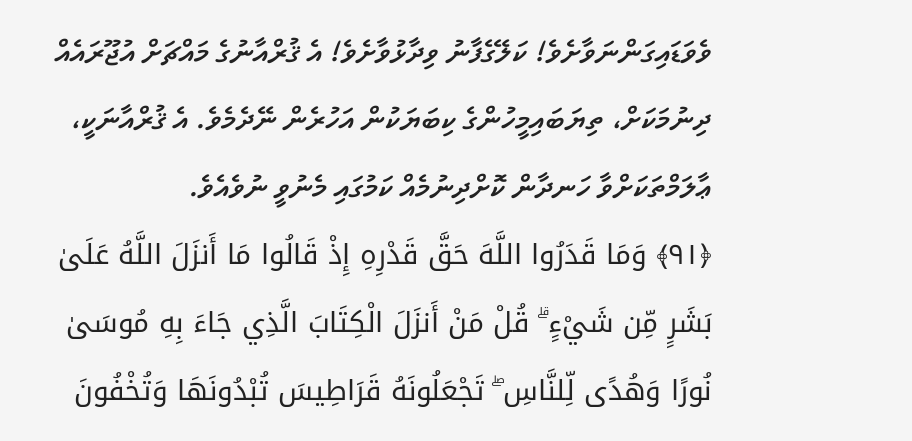ވެވަޑައިގަންނަވާށެވެ! ކަލޭގެފާނު ވިދާޅުވާށެވެ! އެ ޤުރްއާނުގެ މައްޗަށް އުޖޫރައެއް ދިނުމަކަށް، ތިޔަބައިމީހުންގެ ކިބަޔަކުން އަހުރެން ނޭދެމެވެ. އެ ޤުރްއާނަކީ، ޢާލަމްތަކަށްވާ ހަނދާން ކޮށްދިނުމެއް ކަމުގައި މެނުވީ ނުވެއެވެ.
﴿٩١﴾ وَمَا قَدَرُوا اللَّهَ حَقَّ قَدْرِهِ إِذْ قَالُوا مَا أَنزَلَ اللَّهُ عَلَىٰ بَشَرٍ مِّن شَيْءٍ ۗ قُلْ مَنْ أَنزَلَ الْكِتَابَ الَّذِي جَاءَ بِهِ مُوسَىٰ نُورًا وَهُدًى لِّلنَّاسِ ۖ تَجْعَلُونَهُ قَرَاطِيسَ تُبْدُونَهَا وَتُخْفُونَ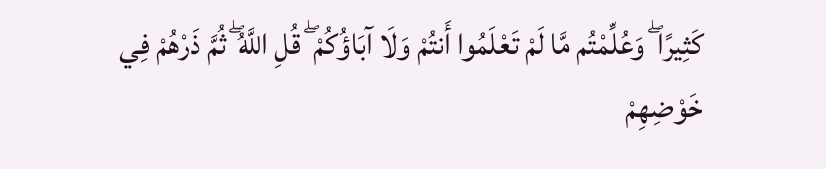كَثِيرًا ۖ وَعُلِّمْتُم مَّا لَمْ تَعْلَمُوا أَنتُمْ وَلَا آبَاؤُكُمْ ۖ قُلِ اللَّهُ ۖ ثُمَّ ذَرْهُمْ فِي خَوْضِهِمْ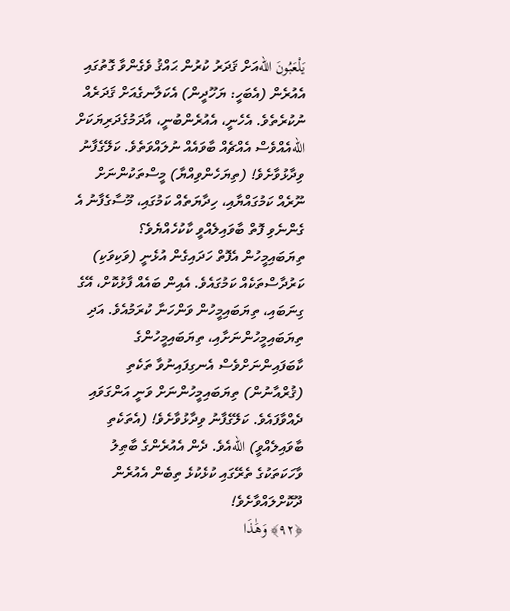يَلْعَبُونَ اللهއަށް ޤަދަރު ކުރުން ޙައްޤު ވެގެންވާ ގޮތުގައި އެއުރެން (އެބަހީ: ޔަހޫދީން) އެކަލާނގެއަށް ޤަދަރެއް ނުކުރެތެވެ. އެހެނީ، އެއުރެންބުނީ، އާދަމުގެދަރިޔަކަށް اللهއެއްވެސް އެއްޗެއް ބާވައެއް ނުލައްވަތެވެ. ކަލޭގެފާނު ވިދާޅުވާށެވެ! (ތިޔަހެންވިއްޔާ) މީސްތަކުންނަށް ނޫރެއް ކަމުގައްޔާއި، ހިދާޔަތެއް ކަމުގައި، މޫސާގެފާނު އެ ގެންނެވި ފޮތް ބާވައިލެއްވީ ކާކުހެއްޔެވެ؟ ތިޔަބައިމީހުން އެފޮތް ހަދައިގެން އުޅެނީ (ވަކިވަކި) ކަރުދާސްތަކެއް ކަމުގައެވެ. އެއިން ބައެއް ފާޅުކޮށް، އޭގެ ގިނަބައި، ތިޔަބައިމީހުން ވަންހަނާ ކުރަމުއެވެ. އަދި ތިޔަބައިމީހުންނަށާއި، ތިޔަބައިމީހުންގެ ކާބަފައިންނަށްވެސް އެނގިފައިނުވާ ތަކެތި (ޤުރްއާނުން) ތިޔަބައިމީހުންނަށް ވަނީ އަންގަވައި ދެއްވާފައެވެ. ކަލޭގެފާނު ވިދާޅުވާށެވެ! (އެތަކެތި ބާވައިލެއްވީ) اللهއެވެ. ދެން އެއުރެންގެ ބާޠިލު ވާހަކަތަކުގެ ތެރޭގައި ކުޅެކުޅެ ތިބެން އެއުރެން ދޫކޮށްލައްވާށެވެ!
﴿٩٢﴾ وَهَٰذَا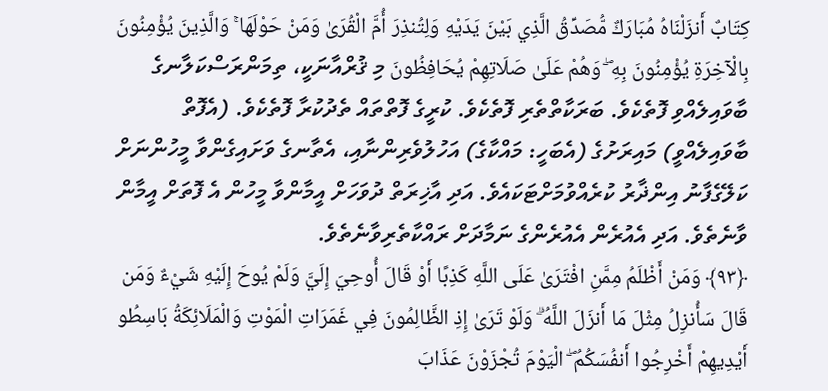كِتَابٌ أَنزَلْنَاهُ مُبَارَكٌ مُّصَدِّقُ الَّذِي بَيْنَ يَدَيْهِ وَلِتُنذِرَ أُمَّ الْقُرَىٰ وَمَنْ حَوْلَهَا ۚ وَالَّذِينَ يُؤْمِنُونَ بِالْآخِرَةِ يُؤْمِنُونَ بِهِ ۖ وَهُمْ عَلَىٰ صَلَاتِهِمْ يُحَافِظُونَ މި ޤުރްއާނަކީ، ތިމަންރަސްކަލާނގެ ބާވައިލެއްވި ފޮތެކެވެ. ބަރަކާތްތެރި ފޮތެކެވެ. ކުރީގެ ފޮތްތައް ތެދުކުރާ ފޮތެކެވެ. (އެފޮތް ބާވައިލެއްވީ) މައިރަށުގެ (އެބަހީ: މައްކާގެ) އަހުލުވެރިންނާއި، އެތާނގެ ވަށައިގެންވާ މީހުންނަށް ކަލޭގެފާނު އިންޛާރު ކުރެއްވުމަށްޓަކައެވެ. އަދި އާޚިރަތް ދުވަހަށް އީމާންވާ މީހުން އެ ފޮތަށް އީމާން ވާނެތެވެ. އަދި އެއުރެން އެއުރެންގެ ނަމާދަށް ރައްކާތެރިވާނެތެވެ.
﴿٩٣﴾ وَمَنْ أَظْلَمُ مِمَّنِ افْتَرَىٰ عَلَى اللَّهِ كَذِبًا أَوْ قَالَ أُوحِيَ إِلَيَّ وَلَمْ يُوحَ إِلَيْهِ شَيْءٌ وَمَن قَالَ سَأُنزِلُ مِثْلَ مَا أَنزَلَ اللَّهُ ۗ وَلَوْ تَرَىٰ إِذِ الظَّالِمُونَ فِي غَمَرَاتِ الْمَوْتِ وَالْمَلَائِكَةُ بَاسِطُو أَيْدِيهِمْ أَخْرِجُوا أَنفُسَكُمُ ۖ الْيَوْمَ تُجْزَوْنَ عَذَابَ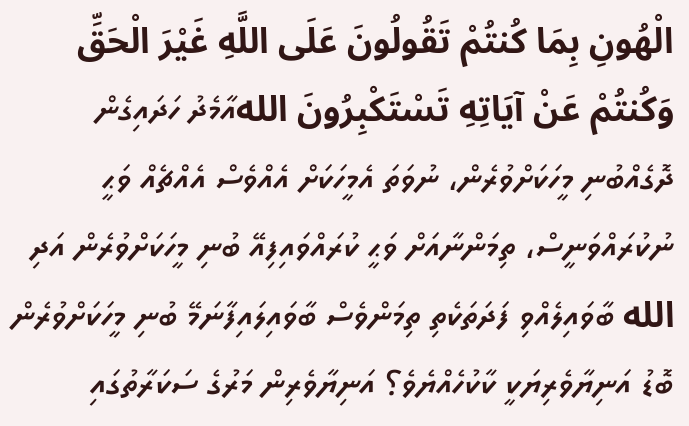الْهُونِ بِمَا كُنتُمْ تَقُولُونَ عَلَى اللَّهِ غَيْرَ الْحَقِّ وَكُنتُمْ عَنْ آيَاتِهِ تَسْتَكْبِرُونَ اللهއާމެދު ހަދައިގެން ދޮގެއްބުނި މީހަކަށްވުރެން، ނުވަތަ އެމީހަކަށް އެއްވެސް އެއްޗެއް ވަޙީ ނުކުރައްވަނީސް، ތިމަންނާއަށް ވަޙީ ކުރައްވައިފިއޭ ބުނި މީހަކަށްވުރެން އަދި الله ބާވައިލެއްވި ފަދަތަކެތި ތިމަންވެސް ބާވައިލައިފާނަމޭ ބުނި މީހަކަށްވުރެން ބޮޑު އަނިޔާވެރިޔަކީ ކާކުހެއްޔެވެ؟ އަނިޔާވެރިން މަރުގެ ސަކަރާތުގައި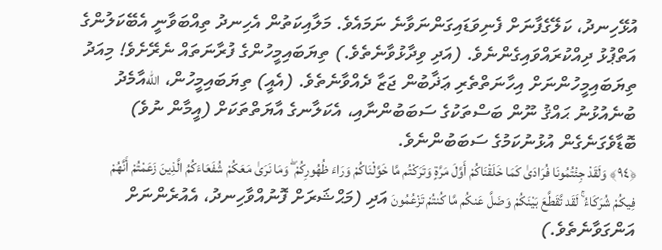އުޅޭހިނދު، ކަލޭގެފާނަށް ފެނިވަޑައިގަންނަވާނެ ނަމައެވެ. މަލާއިކަތުން އެހިނދު ތިއްބަވާނީ އެބޭކަލުންގެ އަތްޕުޅު ދިއްކުރައްވައިގެންނެވެ. (އަދި ވިދާޅުވާނެތެވެ.) ތިޔަބައިމީހުންގެ ފުރާނަތައް ނެރޭށެވެ! މިއަދު ތިޔަބައިމީހުންނަށް އިހާނަތްތެރި ޢަޛާބުން ޖަޒާ ދެއްވާނެތެވެ. (އެއީ) ތިޔަބައިމީހުން، اللهއާމެދު ބުނެއުޅުނު ޙައްޤު ނޫން ބަސްތަކުގެ ސަބަބުންނާއި، އެކަލާނގެ އާޔަތްތަކަށް (އީމާން ނުވެ) ބޮޑާވެގަނެގެން އުޅުނުކަމުގެ ސަބަބުންނެވެ.
﴿٩٤﴾ وَلَقَدْ جِئْتُمُونَا فُرَادَىٰ كَمَا خَلَقْنَاكُمْ أَوَّلَ مَرَّةٍ وَتَرَكْتُم مَّا خَوَّلْنَاكُمْ وَرَاءَ ظُهُورِكُمْ ۖ وَمَا نَرَىٰ مَعَكُمْ شُفَعَاءَكُمُ الَّذِينَ زَعَمْتُمْ أَنَّهُمْ فِيكُمْ شُرَكَاءُ ۚ لَقَد تَّقَطَّعَ بَيْنَكُمْ وَضَلَّ عَنكُم مَّا كُنتُمْ تَزْعُمُونَ އަދި (މަޙްޝަރަށް ފޮނުއްވާހިނދު، އެއުރެންނަށް އަންގަވާނެތެވެ.)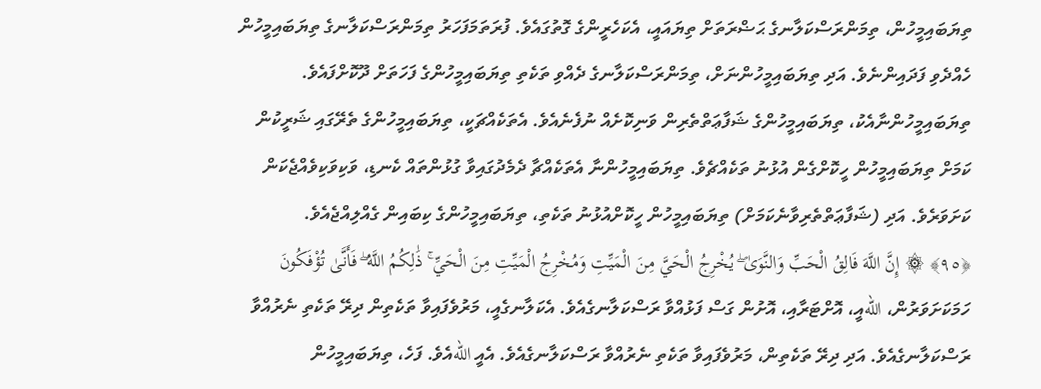ތިޔަބައިމީހުން، ތިމަންރަސްކަލާނގެ ޙަޟްރަތަށް ތިޔައައީ، އެކަހެރީންގެ ގޮތުގައެވެ. ފުރަތަމަފަހަރު ތިމަންރަސްކަލާނގެ ތިޔަބައިމީހުން ހެއްދެވި ފަދައިންނެވެ. އަދި ތިޔަބައިމީހުންނަށް، ތިމަންރަސްކަލާނގެ ދެއްވި ތަކެތި ތިޔަބައިމީހުންގެ ފަހަތަށް ދޫކޮށްފައެވެ. ތިޔަބައިމީހުންނާއެކު، ތިޔަބައިމީހުންގެ ޝަފާޢަތްތެރިން ވަނިކޮށެއް ނުފެނެއެވެ. އެތަކެއްޗަކީ، ތިޔަބައިމީހުންގެ ތެރޭގައި ޝަރީކުން ކަމަށް ތިޔަބައިމީހުން ހީކޮށްގެން އުޅުނު ތަކެއްޗެވެ. ތިޔަބައިމީހުންނާ އެތަކެއްޗާ ދެމެދުގައިވާ ގުޅުންތައް ކެނޑި، ވަކިވަކިވެއްޖެކަން ކަށަވަރެވެ. އަދި (ޝަފާޢަތްތެރިވާނެކަމަށް) ތިޔަބައިމީހުން ހީކޮށްއުޅުނު ތަކެތި، ތިޔަބައިމީހުންގެ ކިބައިން ގެއްލިއްޖެއެވެ.
﴿٩٥﴾ ۞ إِنَّ اللَّهَ فَالِقُ الْحَبِّ وَالنَّوَىٰ ۖ يُخْرِجُ الْحَيَّ مِنَ الْمَيِّتِ وَمُخْرِجُ الْمَيِّتِ مِنَ الْحَيِّ ۚ ذَٰلِكُمُ اللَّهُ ۖ فَأَنَّىٰ تُؤْفَكُونَ ހަމަކަށަވަރުން، اللهއީ، އޮށްޓަރާއި، އޮށުން ގަސް ފަޅުއްވާ ރަސްކަލާނގެއެވެ. އެކަލާނގެއީ، މަރުވެފައިވާ ތަކެތިން ދިރޭ ތަކެތި ނެރުއްވާ ރަސްކަލާނގެއެވެ. އަދި ދިރޭ ތަކެތިން، މަރުވެފައިވާ ތަކެތި ނެރުއްވާ ރަސްކަލާނގެއެވެ. އެއީ اللهއެވެ. ފަހެ، ތިޔަބައިމީހުން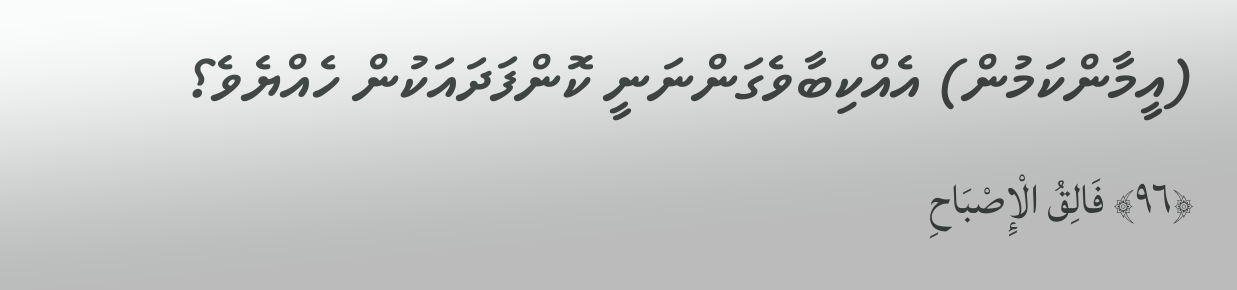(އީމާންކަމުން) އެއްކިބާވެގަންނަނީ ކޮންފަދައަކުން ހެއްޔެވެ؟
﴿٩٦﴾ فَالِقُ الْإِصْبَاحِ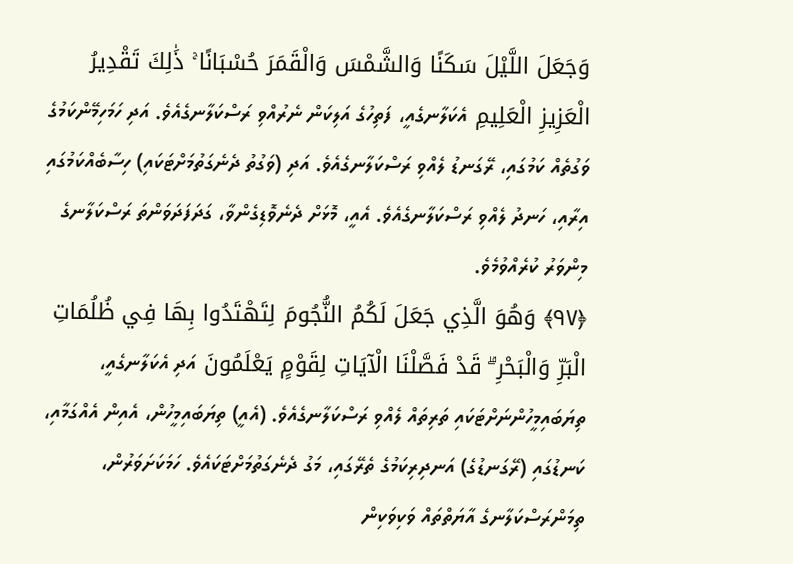وَجَعَلَ اللَّيْلَ سَكَنًا وَالشَّمْسَ وَالْقَمَرَ حُسْبَانًا ۚ ذَٰلِكَ تَقْدِيرُ الْعَزِيزِ الْعَلِيمِ އެކަލާނގެއީ، ފަތިހުގެ އަލިކަން ނެރުއްވި ރަސްކަލާނގެއެވެ. އަދި ހަމަހިމޭންކަމުގެ ވަގުތެއް ކަމުގައި، ރޭގަނޑު ލެއްވި ރަސްކަލާނގެއެވެ. އަދި (ވަގުތު ދެނެގަތުމަށްޓަކައި) ހިސާބެއްކަމުގައި އިރާއި، ހަނދު ލެއްވި ރަސްކަލާނގެއެވެ. އެއީ، މޮޅަށް ދެނެވޮޑިގެންވާ، ގަދަފަދަވަންތަ ރަސްކަލާނގެ މިންވަރު ކުރެއްވުމެވެ.
﴿٩٧﴾ وَهُوَ الَّذِي جَعَلَ لَكُمُ النُّجُومَ لِتَهْتَدُوا بِهَا فِي ظُلُمَاتِ الْبَرِّ وَالْبَحْرِ ۗ قَدْ فَصَّلْنَا الْآيَاتِ لِقَوْمٍ يَعْلَمُونَ އަދި އެކަލާނގެއީ، ތިޔަބައިމީހުންނަށްޓަކައި ތަރިތައް ލެއްވި ރަސްކަލާނގެއެވެ. (އެއީ) ތިޔަބައިމީހުން، އެއިން އެއްގަމާއި، ކަނޑުގައި (ރޭގަނޑުގެ) އަނދިރިކަމުގެ ތެރޭގައި، މަގު ދެނެގަތުމަށްޓަކައެވެ. ހަމަކަށަވަރުން، ތިމަންރަސްކަލާނގެ އާޔަތްތައް ވަކިވަކިން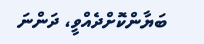ބަޔާންކޮށްދެއްވީ، ދަންނަ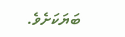ބަޔަކަށެވެ.